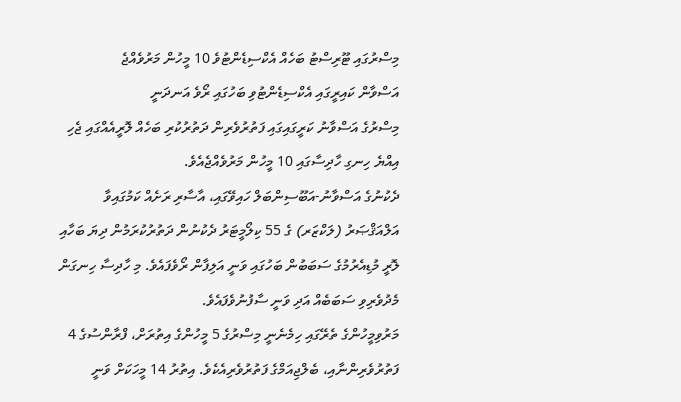މިސްރުގައި ޓޫރިސްޓު ބަހެއް އެކްސިޑެންޓުވެ 10 މީހުން މަރުވެއްޖެ
އަސްވާން ކައިރީގައި އެކްސިޑެންޓުވި ބަހުގައި ރޯވެ އަނދަނީ
މިސްރުގެ އަސްވާނު ކަރީގައިގައި ފަތުރުވެރިން ދަތުރުކުރި ބަހެއް ލޮރީއެއްގައި ޖެހި އިއްޔެ ހިނގި ހާދިސާގައި 10 މީހުން މަރުވެއްޖެއެވެ.
ދެކުނުގެ އަސްވާނު-އަބޫސިންބަލް ހައިވޭގައި، އާސާރި ރަށެއް ކަމުގައިވާ އަލްއަޤްޞަރު (ލަކްޒަރ) ގެ 55 ކިލޯމީޓަރު ދެކުނުން ދަތުރުކުރަމުން ދިޔަ ބަހާއި ލޮރީ މުޑިއެރުމުގެ ސަބަބުން ބަހުގައި ވަނީ އަލިފާން ރޯވެފައެވެ. މި ހާދިސާ ހިނގަން މެދުވެރިވި ސަބަބެއް އަދި ވަނީ ސާފުނުވެފައެވެ.
މަރުވިމީހުންގެ ތެރޭގައި ހިމެނެނީ މިސްރުގެ 5 މީހުންގެ އިތުރަށް، ފްރާންސުގެ 4 ފަތުރުވެރިންނާއި، ބެލްޖިއަމްގެ ފަތުރުވެރިއެކެވެ. އިތުރު 14 މީހަކަށް ވަނީ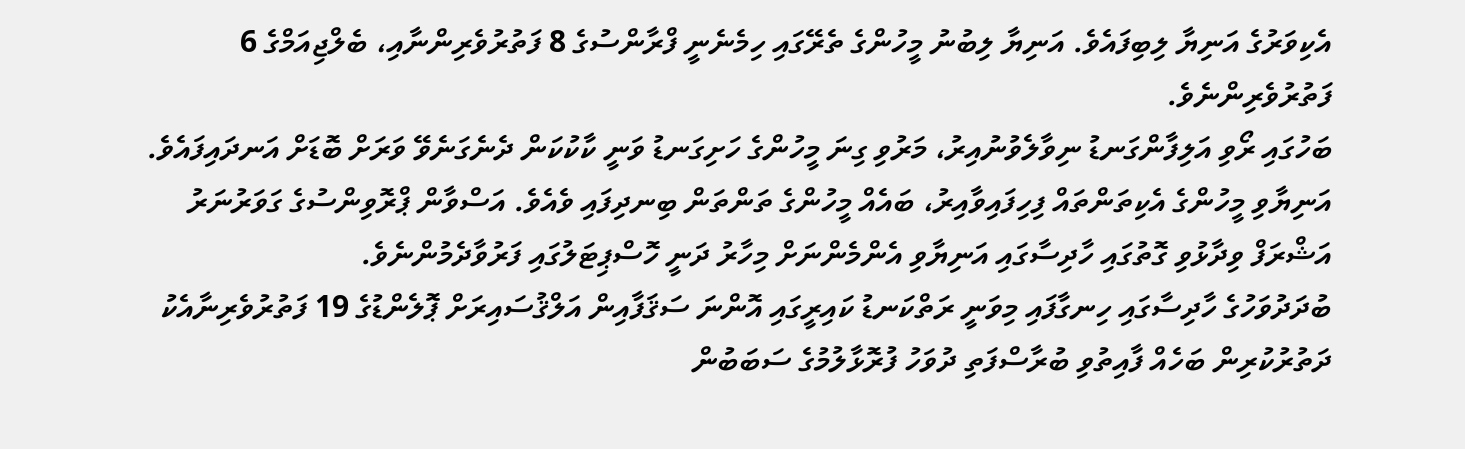އެކިވަރުގެ އަނިޔާ ލިބިފައެވެ. އަނިޔާ ލިބުނު މީހުންގެ ތެރޭގައި ހިމެނެނީ ފްރާންސުގެ 8 ފަތުރުވެރިންނާއި، ބެލްޖިއަމްގެ 6 ފަތުރުވެރިންނެވެ.
ބަހުގައި ރޯވި އަލިފާންގަނޑު ނިވާލެވުނުއިރު، މަރުވި ގިނަ މީހުންގެ ހަށިގަނޑު ވަނީ ކާކުކަން ދެނެގަނެވޭ ވަރަށް ބޮޑަށް އަނދައިފައެވެ. އަނިޔާވި މީހުންގެ އެކިތަންތައް ފިހިފައިވާއިރު، ބައެއް މީހުންގެ ތަންތަން ބިނދިފައި ވެއެވެ. އަސްވާން ޕްރޮވިންސުގެ ގަވަރުނަރު އަޝްރަފް ވިދާޅުވި ގޮތުގައި ހާދިސާގައި އަނިޔާވި އެންމެންނަށް މިހާރު ދަނީ ހޮސްޕިޓަލުގައި ފަރުވާދެމުންނެވެ.
ބުދަދުވަހުގެ ހާދިސާގައި ހިނގާފައި މިވަނީ ރަތްކަނޑު ކައިރީގައި އޮންނަ ސަޤަފާއިން އަލްޤުސައިރަށް ޕޮލެންޑުގެ 19 ފަތުރުވެރިނާއެކު ދަތުރުކުރިން ބަހެއް ފާއިތުވި ބުރާސްފަތި ދުވަހު ފުރޮޅާލުމުގެ ސަބަބުން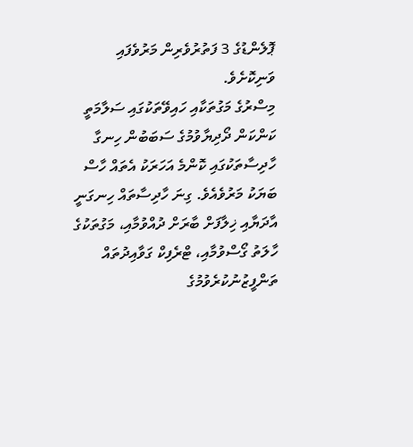ޕޮލެންޑުގެ 3 ފަތުރުވެރިން މަރުވެފައި ވަނިކޮށެވެ.
މިސްރުގެ މަގުތަކާއި ހައިވޭތަކުގައި ސަލާމަތީ ކަންކަން ދޯދިޔާވުމުގެ ސަބަބުން ހިނގާ ހާދިސާތަކުގައި ކޮންމެ އަހަރަކު އެތައް ހާސް ބަޔަކު މަރުވެއެވެ. ގިނަ ހާދިސާތައް ހިނގަނީ އާދަޔާއި ޚިލާފަށް ބާރަށް ދުއްވުމާއި، މަގުތަކުގެ ހާލަތު ގޯސްވުމާއި، ޓްރެފިކް ގަވާއިދުތައް ތަންފީޒުނުކުރެވުމުގެ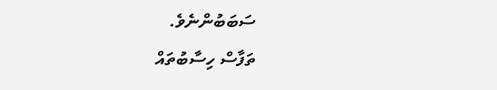ސަބަބުންނެވެ.
ތަފާސް ހިސާބުތައް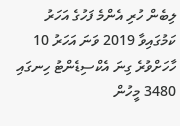ލިބެން ހުރި އެންމެ ފަހުގެ އަހަރު ކަމުގައިވާ 2019 ވަނަ އަހަރު 10 ހާހަށްވުރެ ގިނަ އެކްސިޑެންޓު ހިނގައި 3480 މީހުން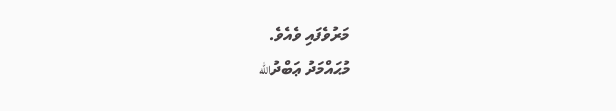މަރުވެފައި ވެއެވެ.
މުޙައްމަދު ޢަބްދުالله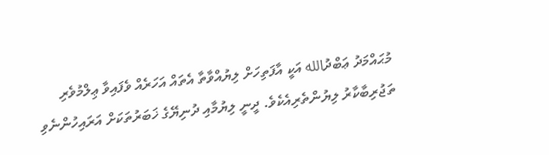މުޙައްމަދު ޢަބްދުالله އަކީ އާފަތިހަށް ލިޔުއްވާތާ އެތައް އަހަރެއް ވެފައިވާ ޢިލްމުވެރި ތަޖުރިބާކާރު ލިޔުންތެރިއެކެވެ. ދީނީ ލިޔުމާއި ދުނިޔޭގެ ޚަބަރުތަކަށް އަރައިހުންނެވި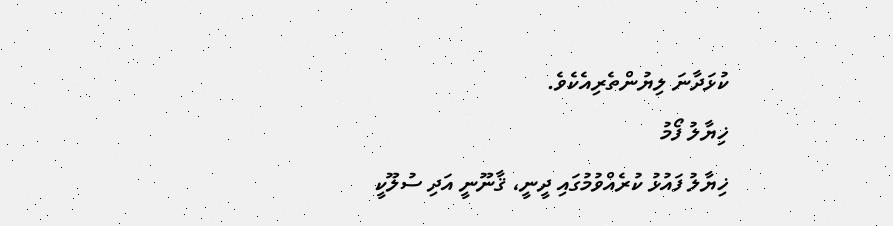ކުޅަދާނަ ލިޔުންތެރިއެކެވެ.
ޚިޔާލު ފޯމު
ޚިޔާލު ފައުޅު ކުރެއްވުމުގައި ދީނީ، ޤާނޫނީ އަދި ސުލޫކީ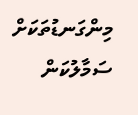މިންގަނޑުތަކަށް ސަމާލުކަން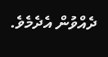ދެއްވުން އެދެމެވެ.